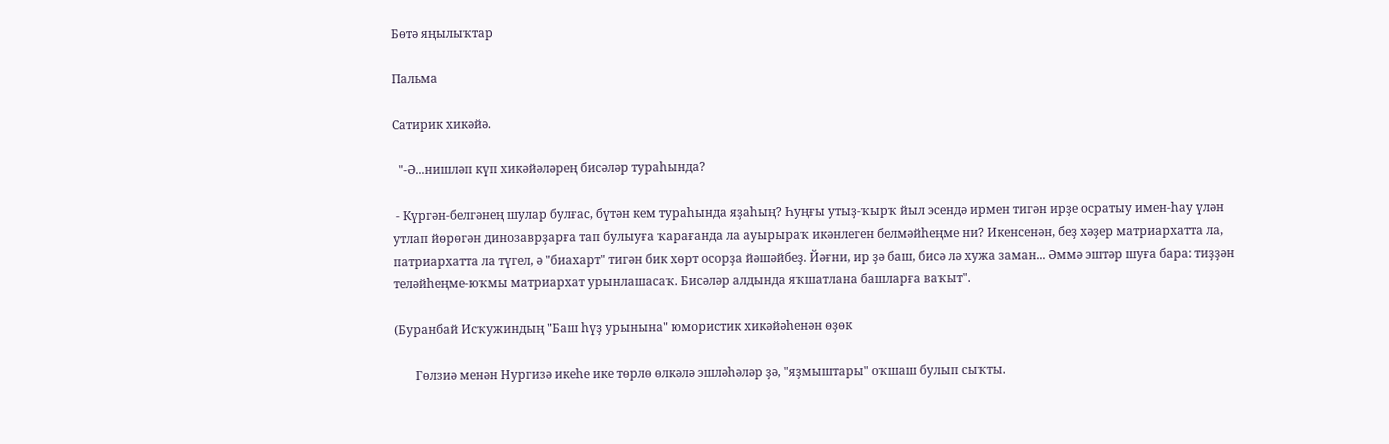Бөтә яңылыҡтар

Пальма

Сатирик хикәйә.

  "-Ә...нишләп күп хикәйәләрең бисәләр тураһында?

 - Күргән-белгәнең шулар булғас, бүтән кем тураһында яҙаһың? Һуңғы утыҙ-ҡырҡ йыл эсендә ирмен тигән ирҙе осратыу имен-һау үлән утлап йөрөгән динозаврҙарға тап булыуға ҡарағанда ла ауырыраҡ икәнлеген белмәйһеңме ни? Икенсенән, беҙ хәҙер матриархатта ла, патриархатта ла түгел, ә "биахарт" тигән бик хөрт осорҙа йәшәйбеҙ. Йәғни, ир ҙә баш, бисә лә хужа заман... Әммә эштәр шуға бара: тиҙҙән теләйһеңме-юҡмы матриархат урынлашасаҡ. Бисәләр алдында яҡшатлана башларға ваҡыт".

(Буранбай Исҡужиндың "Баш һүҙ урынына" юмористик хикәйәһенән өҙөк

       Гөлзиә менән Нургизә икеһе ике төрлө өлкәлә эшләһәләр ҙә, "яҙмыштары" оҡшаш булып сыҡты.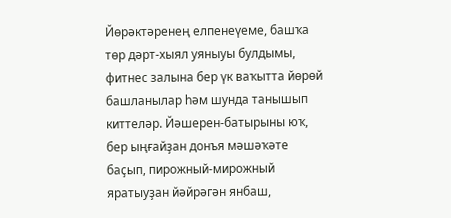Йөрәктәренең елпенеүеме, башҡа төр дәрт-хыял уяныуы булдымы, фитнес залына бер үк ваҡытта йөрөй башланылар һәм шунда танышып киттеләр. Йәшерен-батырыны юҡ, бер ыңғайҙан донъя мәшәҡәте баҫып, пирожный-мирожный яратыуҙан йәйрәгән янбаш,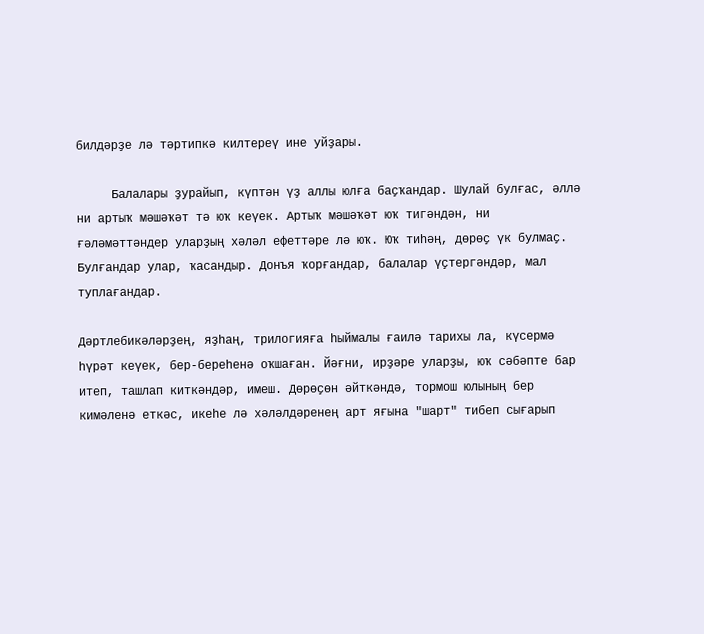билдәрҙе лә тәртипкә килтереү ине уйҙары.

     Балалары ҙурайып, күптән үҙ аллы юлға баҫҡандар. Шулай булғас, әллә ни артыҡ мәшәҡәт тә юҡ кеүек. Артыҡ мәшәҡәт юҡ тигәндән, ни ғәләмәттәндер уларҙың хәләл ефеттәре лә юҡ. Юҡ тиһәң, дөрөҫ үк булмаҫ. Булғандар улар, ҡасандыр. Донъя ҡорғандар, балалар үҫтергәндәр, мал туплағандар.

Дәртлебикәләрҙең, яҙһаң, трилогияға һыймалы ғаилә тарихы ла, күсермә һүрәт кеүек, бер-береһенә оҡшаған. Йәғни, ирҙәре уларҙы, юҡ сәбәпте бар итеп, ташлап киткәндәр, имеш. Дөрөҫөн әйткәндә, тормош юлының бер кимәленә еткәс, икеһе лә хәләлдәренең арт яғына "шарт" тибеп сығарып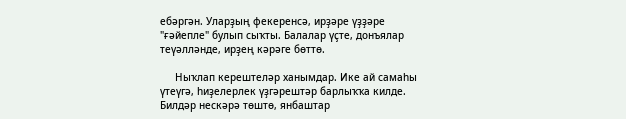ебәргән. Уларҙың фекеренсә, ирҙәре үҙҙәре "ғәйепле" булып сыҡты. Балалар үҫте, донъялар теүәлләнде, ирҙең кәрәге бөттө.

     Ныҡлап керештеләр ханымдар. Ике ай самаһы үтеүгә, һиҙелерлек үҙгәрештәр барлыҡҡа килде. Билдәр нескәрә төштө, янбаштар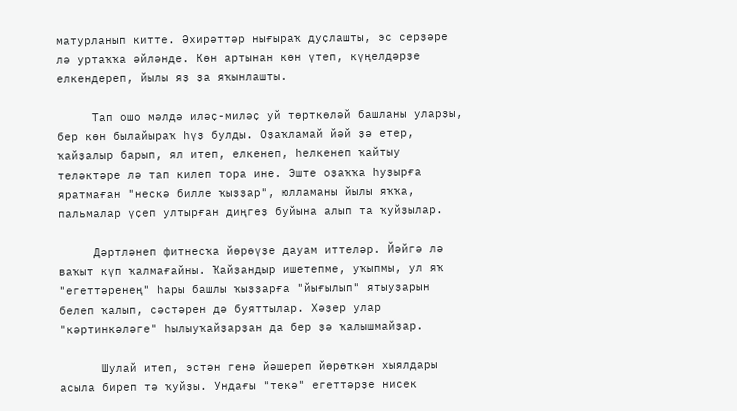матурланып китте. Әхирәттәр нығыраҡ дуҫлашты, эс серҙәре лә уртаҡҡа әйләнде. Көн артынан көн үтеп, күңелдәрҙе елкендереп, йылы яҙ ҙа яҡынлашты.

     Тап ошо мәлдә иләҫ-миләҫ уй төрткөләй башланы уларҙы, бер көн былайыраҡ һүҙ булды. Оҙаҡламай йәй ҙә етер, ҡайҙалыр барып, ял итеп, елкенеп, һелкенеп ҡайтыу теләктәре лә тап килеп тора ине. Эште оҙаҡҡа һуҙырға яратмаған "нескә билле ҡыҙҙар", юлламаны йылы яҡҡа, пальмалар үҫеп ултырған диңгеҙ буйына алып та ҡуйҙылар.

     Дәртләнеп фитнесҡа йөрөүҙе дауам иттеләр. Йәйгә лә ваҡыт күп ҡалмағайны. Ҡайҙандыр ишетепме, уҡыпмы, ул яҡ "егеттәренең" һары башлы ҡыҙҙарға "йығылып" ятыуҙарын белеп ҡалып, сәстәрен дә буяттылар. Хәҙер улар "кәртинкәләге" һылыуҡайҙарҙан да бер ҙә ҡалышмайҙар.

      Шулай итеп, эстән генә йәшереп йөрөткән хыялдары асыла биреп тә ҡуйҙы. Ундағы "текә" егеттәрҙе нисек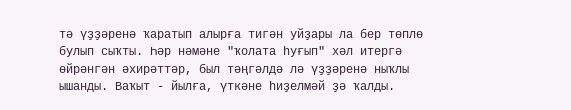тә үҙҙәренә ҡаратып алырға тигән уйҙары ла бер төплө булып сыҡты. Һәр нәмәне "ҡолата һуғып" хәл итергә өйрәнгән әхирәттәр, был тәңгәлдә лә үҙҙәренә ныҡлы ышанды. Ваҡыт - йылға, үткәне һиҙелмәй ҙә ҡалды.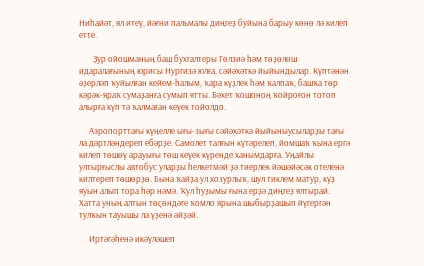Ниһайәт, ял итеү, йәғни пальмалы диңгеҙ буйына барыу көнө лә килеп етте.

       Ҙур ойошманың баш бухгалтеры Гөлзиә һәм төҙөлөш идаралағының юрисы Нургизә юлға, сәйәхәткә йыйындылар. Күптәнән әҙерләп ҡуйылған кейем-һалым, ҡара күҙлек һәм ҡалпаҡ, башҡа төр кәрәк-яраҡ сумаҙанға сумып ятты. Бәхет ҡошоноң ҡойроғон тотоп алырға күп тә ҡалмаған кеүек тойолдо.

     Аэропорттағы күңелле ығы-зығы сәйәхәткә йыйыныусыларҙы тағы ла дәртләндереп ебәрҙе. Самолет талғын күтәрелеп, йомшаҡ ҡына ергә килеп төшөү арауығы төш кеүек күренде ханымдарға. Уңайлы ултырғыслы автобус уларҙы һелкетмәй ҙә тиерлек йәшәйәсәк отеленә килтереп төшөрҙө. Бына ҡайҙа ул хозурлыҡ, шул тиклем матур, күҙ яуын алып тора һәр нәмә. Ҡул һуҙымы ғына ерҙә диңгеҙ ялтырай. Хатта уның алтын төҫөндәге ҡомло ярына шыбырҙашып йүгергән тулҡын тауышы ла үҙенә әйҙәй.

     Иртәгәһенә икәүләшеп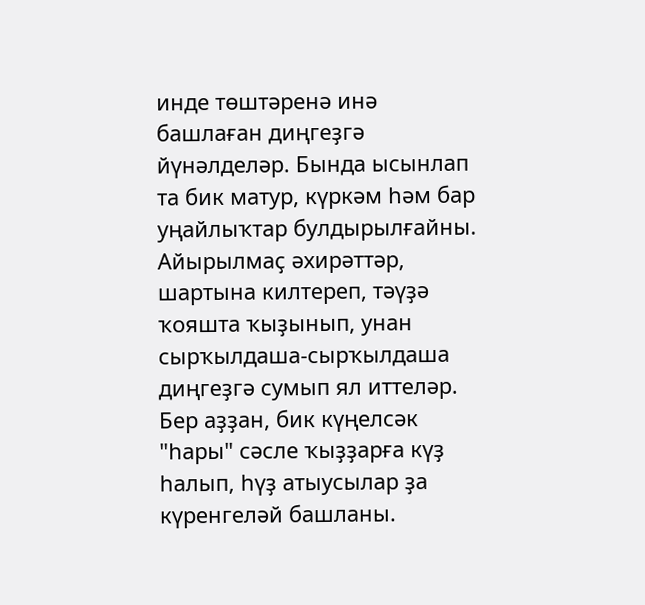инде төштәренә инә башлаған диңгеҙгә йүнәлделәр. Бында ысынлап та бик матур, күркәм һәм бар уңайлыҡтар булдырылғайны. Айырылмаҫ әхирәттәр, шартына килтереп, тәүҙә ҡояшта ҡыҙынып, унан сырҡылдаша-сырҡылдаша диңгеҙгә сумып ял иттеләр. Бер аҙҙан, бик күңелсәк "һары" сәсле ҡыҙҙарға күҙ һалып, һүҙ атыусылар ҙа күренгеләй башланы.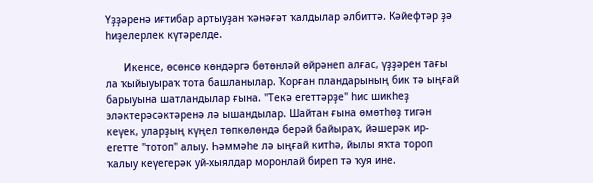Үҙҙәренә иғтибар артыуҙан ҡәнәғәт ҡалдылар әлбиттә. Кәйефтәр ҙә һиҙелерлек күтәрелде.

      Икенсе, өсөнсө көндәргә бөтөнләй өйрәнеп алғас, үҙҙәрен тағы ла ҡыйыуыраҡ тота башланылар. Ҡорған пландарының бик тә ыңғай барыуына шатландылар ғына. "Текә егеттәрҙе" һис шикһеҙ эләктерәсәктәренә лә ышандылар. Шайтан ғына өмөтһөҙ тигән кеүек, уларҙың күңел төпкөлөндә берәй байыраҡ, йәшерәк ир-егетте "тотоп" алыу. Һәммәһе лә ыңғай китһә, йылы яҡта тороп ҡалыу кеүегерәк уй-хыялдар моронлай биреп тә ҡуя ине.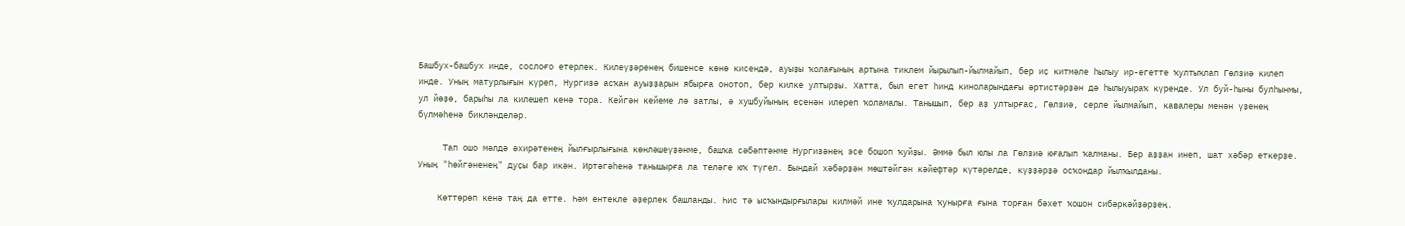Башбух-башбух инде, сослоғо етерлек. Килеүҙәренең бишенсе көнө кисендә, ауыҙы ҡолағының артына тиклем йырылып-йылмайып, бер иҫ китмәле һылыу ир-егетте ҡултыҡлап Гөлзиә килеп инде. Уның матурлығын күреп, Нургизә асҡан ауыҙҙарын ябырға онотоп, бер килке ултырҙы. Хатта, был егет һинд киноларындағы әртистәрҙән дә һылыуыраҡ күренде. Ул буй-һыны булһынмы, ул йөҙө, барыһы ла килешеп кенә тора. Кейгән кейеме лә затлы, ә хушбуйының еҫенән илереп ҡоламалы. Танышып, бер аҙ ултырғас, Гөлзиә, серле йылмайып, кавалеры менән үҙенең бүлмәһенә бикләнделәр.

     Тап ошо мәлдә әхирәтенең йылғырлығына көнләшеүҙәнме, башҡа сәбәптәнме Нургизәнең эсе бошоп ҡуйҙы. Әммә был юлы ла Гөлзиә юғалып ҡалманы. Бер аҙҙан инеп, шат хәбәр еткерҙе. Уның "һөйгәненең" дуҫы бар икән. Иртәгәһенә танышырға ла теләге юҡ түгел. Бындай хәбәрҙән мөштәйгән кәйефтәр күтәрелде, күҙҙәрҙә осҡондар йылҡылданы.

    Көттөрөп кенә таң да етте. Һәм ентекле әҙерлек башланды. Һис тә ысҡындырғылары килмәй ине ҡулдарына ҡунырға ғына торған бәхет ҡошон сибәркәйҙәрҙең.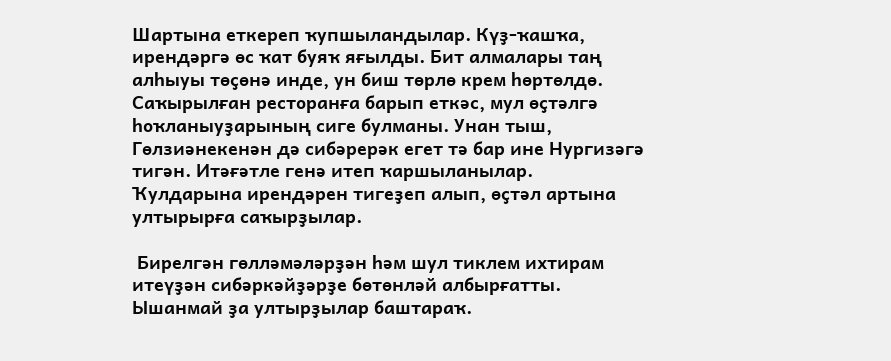Шартына еткереп ҡупшыландылар. Күҙ-ҡашҡа, ирендәргә өс ҡат буяҡ яғылды. Бит алмалары таң алһыуы төҫөнә инде, ун биш төрлө крем һөртөлдө. Саҡырылған ресторанға барып еткәс, мул өҫтәлгә һоҡланыуҙарының сиге булманы. Унан тыш, Гөлзиәнекенән дә сибәрерәк егет тә бар ине Нургизәгә тигән. Итәғәтле генә итеп ҡаршыланылар. Ҡулдарына ирендәрен тигеҙеп алып, өҫтәл артына ултырырға саҡырҙылар.

 Бирелгән гөлләмәләрҙән һәм шул тиклем ихтирам итеүҙән сибәркәйҙәрҙе бөтөнләй албырғатты. Ышанмай ҙа ултырҙылар баштараҡ.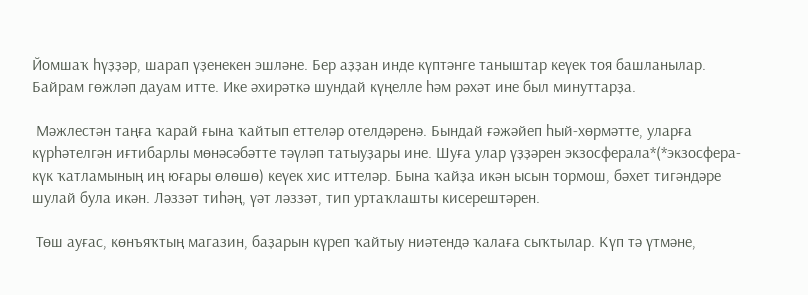Йомшаҡ һүҙҙәр, шарап үҙенекен эшләне. Бер аҙҙан инде күптәнге таныштар кеүек тоя башланылар. Байрам гөжләп дауам итте. Ике әхирәткә шундай күңелле һәм рәхәт ине был минуттарҙа.

 Мәжлестән таңға ҡарай ғына ҡайтып еттеләр отелдәренә. Бындай ғәжәйеп һый-хөрмәтте, уларға күрһәтелгән иғтибарлы мөнәсәбәтте тәүләп татыуҙары ине. Шуға улар үҙҙәрен экзосферала*(*экзосфера- күк ҡатламының иң юғары өлөшө) кеүек хис иттеләр. Бына ҡайҙа икән ысын тормош, бәхет тигәндәре шулай була икән. Ләззәт тиһәң, үәт ләззәт, тип уртаҡлашты кисерештәрен.

 Төш ауғас, көнъяҡтың магазин, баҙарын күреп ҡайтыу ниәтендә ҡалаға сыҡтылар. Күп тә үтмәне,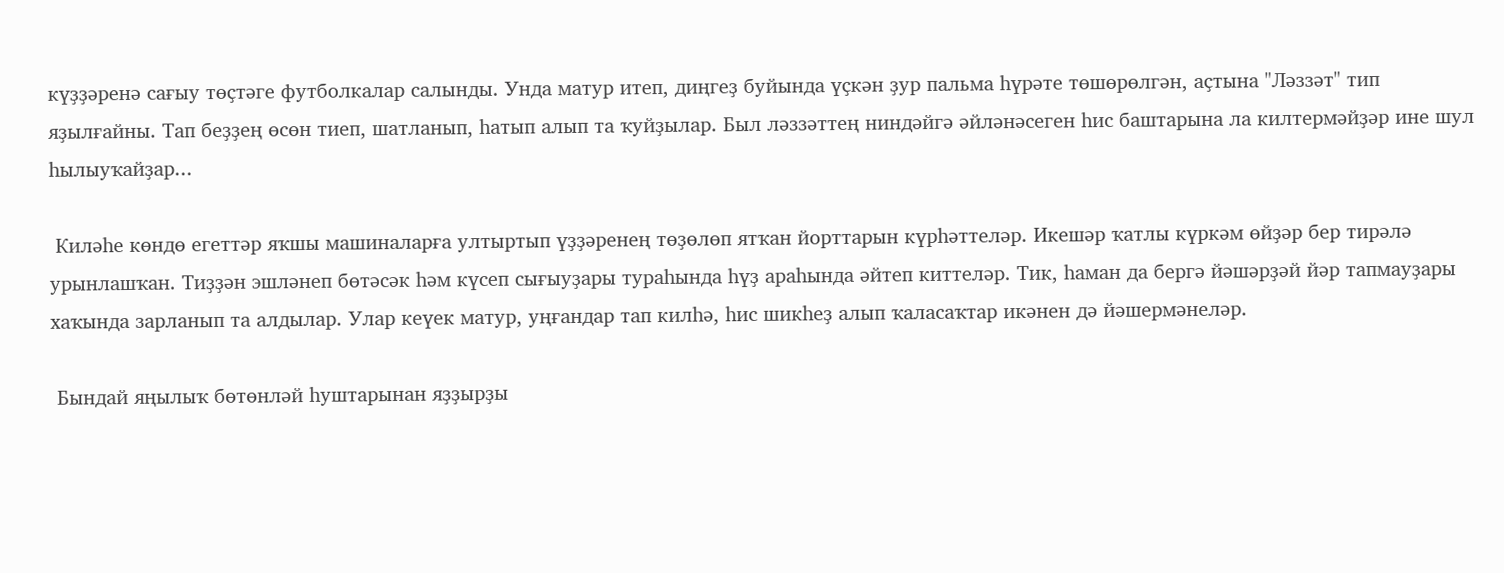күҙҙәренә сағыу төҫтәге футболкалар салынды. Унда матур итеп, диңгеҙ буйында үҫкән ҙур пальма һүрәте төшөрөлгән, аҫтына "Ләззәт" тип яҙылғайны. Тап беҙҙең өсөн тиеп, шатланып, һатып алып та ҡуйҙылар. Был ләззәттең ниндәйгә әйләнәсеген һис баштарына ла килтермәйҙәр ине шул һылыуҡайҙар...

 Киләһе көндө егеттәр яҡшы машиналарға ултыртып үҙҙәренең төҙөлөп ятҡан йорттарын күрһәттеләр. Икешәр ҡатлы күркәм өйҙәр бер тирәлә урынлашҡан. Тиҙҙән эшләнеп бөтәсәк һәм күсеп сығыуҙары тураһында һүҙ араһында әйтеп киттеләр. Тик, һаман да бергә йәшәрҙәй йәр тапмауҙары хаҡында зарланып та алдылар. Улар кеүек матур, уңғандар тап килһә, һис шикһеҙ алып ҡаласаҡтар икәнен дә йәшермәнеләр.

 Бындай яңылыҡ бөтөнләй һуштарынан яҙҙырҙы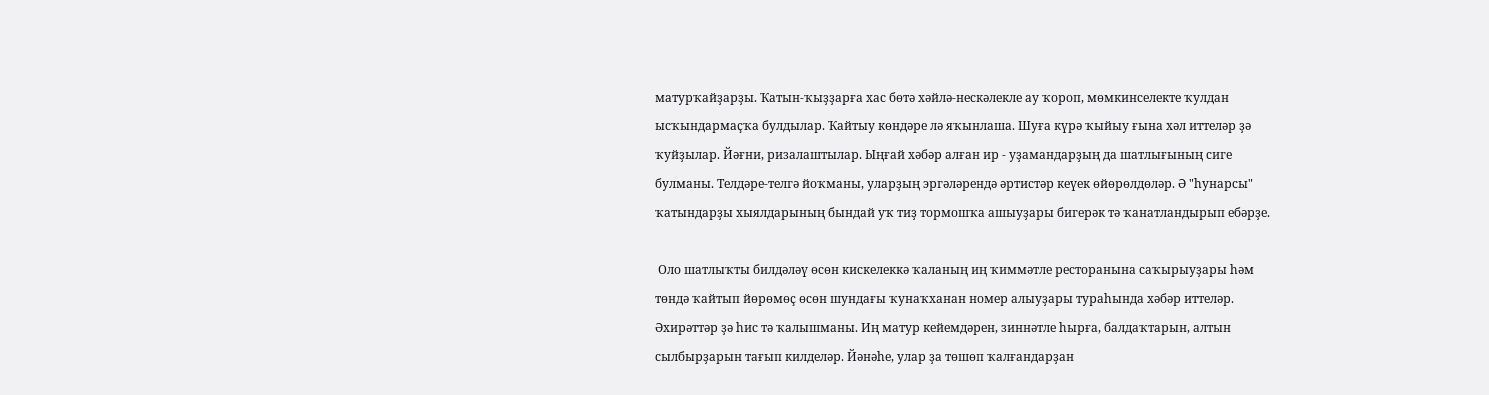матурҡайҙарҙы. Ҡатын-ҡыҙҙарға хас бөтә хәйлә-нескәлекле ау ҡороп, мөмкинселекте ҡулдан ысҡындармаҫҡа булдылар. Ҡайтыу көндәре лә яҡынлаша. Шуға күрә ҡыйыу ғына хәл иттеләр ҙә ҡуйҙылар. Йәғни, ризалаштылар. Ыңғай хәбәр алған ир - уҙамандарҙың да шатлығының сиге булманы. Телдәре-телгә йоҡманы, уларҙың эргәләрендә әртистәр кеүек өйөрөлдөләр. Ә "һунарсы" ҡатындарҙы хыялдарының бындай уҡ тиҙ тормошҡа ашыуҙары бигерәк тә ҡанатландырып ебәрҙе.

 Оло шатлыҡты билдәләү өсөн кискелеккә ҡаланың иң ҡиммәтле ресторанына саҡырыуҙары һәм төндә ҡайтып йөрөмөҫ өсөн шундағы ҡунаҡханан номер алыуҙары тураһында хәбәр иттеләр. Әхирәттәр ҙә һис тә ҡалышманы. Иң матур кейемдәрен, зиннәтле һырға, балдаҡтарын, алтын сылбырҙарын тағып килделәр. Йәнәһе, улар ҙа төшөп ҡалғандарҙан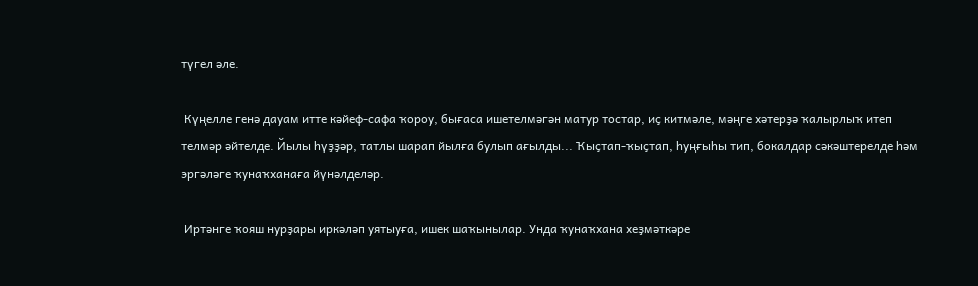түгел әле.

 Күңелле генә дауам итте кәйеф-сафа ҡороу, бығаса ишетелмәгән матур тостар, иҫ китмәле, мәңге хәтерҙә ҡалырлыҡ итеп телмәр әйтелде. Йылы һүҙҙәр, татлы шарап йылға булып ағылды... Ҡыҫтап-ҡыҫтап, һуңғыһы тип, бокалдар сәкәштерелде һәм эргәләге ҡунаҡханаға йүнәлделәр.

 Иртәнге ҡояш нурҙары иркәләп уятыуға, ишек шаҡынылар. Унда ҡунаҡхана хеҙмәткәре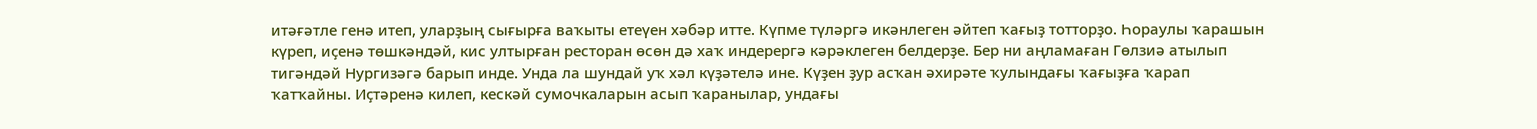итәғәтле генә итеп, уларҙың сығырға ваҡыты етеүен хәбәр итте. Күпме түләргә икәнлеген әйтеп ҡағыҙ тотторҙо. Һораулы ҡарашын күреп, иҫенә төшкәндәй, кис ултырған ресторан өсөн дә хаҡ индерергә кәрәклеген белдерҙе. Бер ни аңламаған Гөлзиә атылып тигәндәй Нургизәгә барып инде. Унда ла шундай уҡ хәл күҙәтелә ине. Күҙен ҙур асҡан әхирәте ҡулындағы ҡағыҙға ҡарап ҡатҡайны. Иҫтәренә килеп, кескәй сумочкаларын асып ҡаранылар, ундағы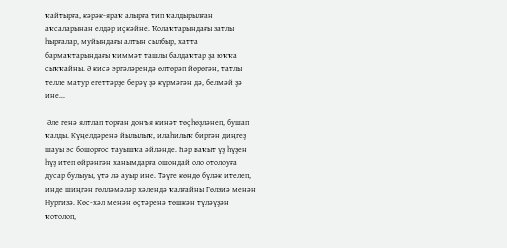ҡайтырға, кәрәк-яраҡ алырға тип ҡалдырылған аҡсаларынан елдәр иҫкәйне. Ҡолаҡтарындағы затлы һырғалар, муйындағы алтын сылбыр, хатта бармаҡтарындағы ҡиммәт ташлы балдаҡтар ҙа юҡҡа сыҡҡайны. Ә кисә эргәләрендә өлтөрәп йөрөгән, татлы телле матур егеттәрҙе берәү ҙә күрмәгән дә, белмәй ҙә ине...

 Әле генә ялтлап торған донъя кинәт төҫһөҙләнеп, бушап ҡалды. Күңелдәренә йылылыҡ, илаһилыҡ биргән диңгеҙ шауы эс бошорғос тауышҡа әйләнде. Һәр ваҡыт үҙ һүҙен һүҙ итеп өйрәнгән ханымдарға ошондай оло отолоуға дусар булыуы, үтә лә ауыр ине. Тәүге көндө бүләк ителеп, инде шиңгән гөлләмәләр хәлендә ҡалғайны Гөлзиә менән Нургизә. Көс-хәл менән өҫтәренә төшкән түләүҙән ҡотолоп,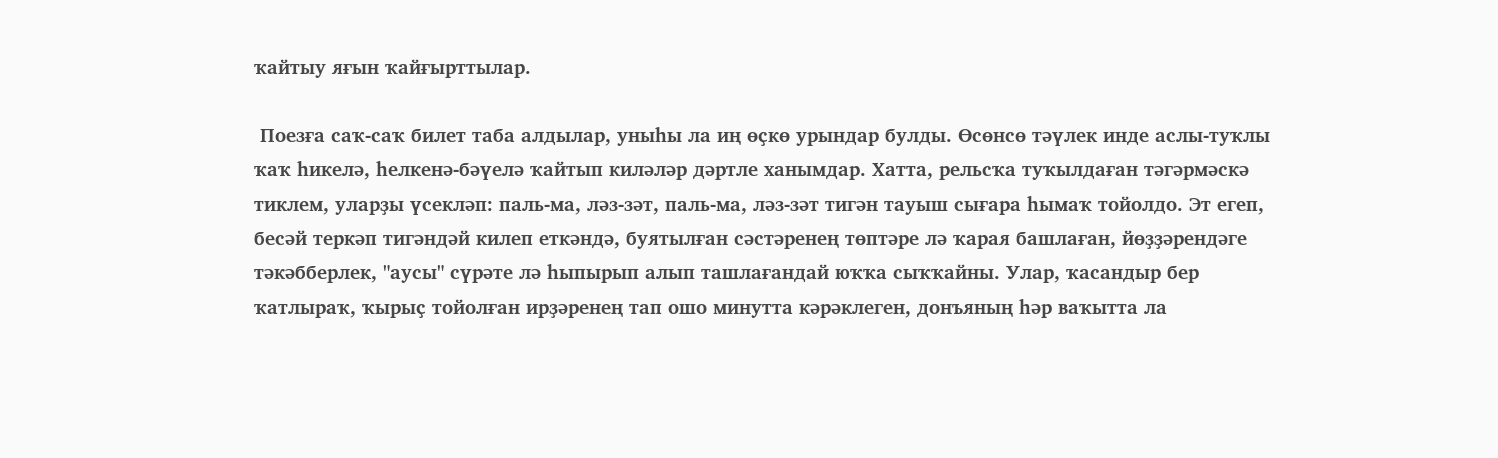ҡайтыу яғын ҡайғырттылар.

 Поезға саҡ-саҡ билет таба алдылар, уныһы ла иң өҫкө урындар булды. Өсөнсө тәүлек инде аслы-туҡлы ҡаҡ һикелә, һелкенә-бәүелә ҡайтып киләләр дәртле ханымдар. Хатта, рельсҡа туҡылдаған тәгәрмәскә тиклем, уларҙы үсекләп: паль-ма, ләз-зәт, паль-ма, ләз-зәт тигән тауыш сығара һымаҡ тойолдо. Эт егеп, бесәй теркәп тигәндәй килеп еткәндә, буятылған сәстәренең төптәре лә ҡарая башлаған, йөҙҙәрендәге тәкәбберлек, "аусы" сүрәте лә һыпырып алып ташлағандай юҡҡа сыҡҡайны. Улар, ҡасандыр бер ҡатлыраҡ, ҡырыҫ тойолған ирҙәренең тап ошо минутта кәрәклеген, донъяның һәр ваҡытта ла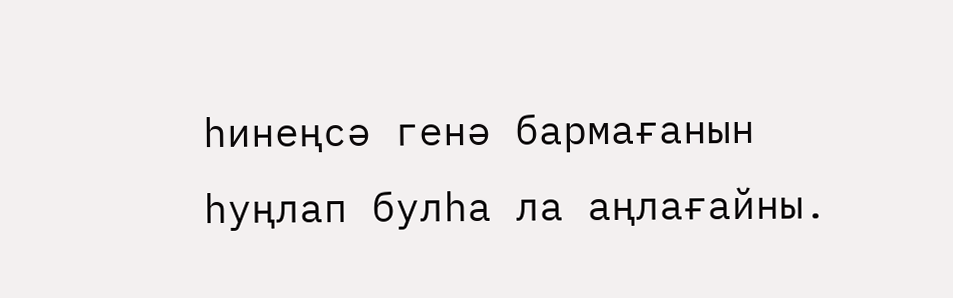һинеңсә генә бармағанын һуңлап булһа ла аңлағайны.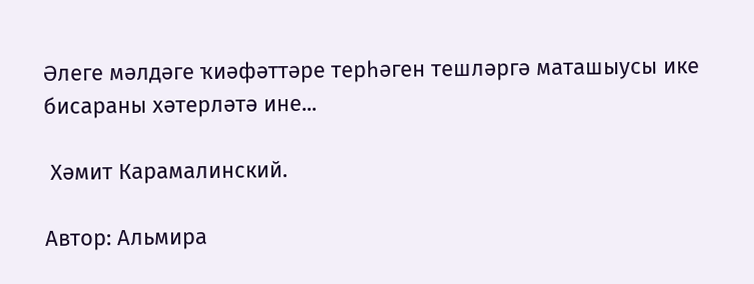Әлеге мәлдәге ҡиәфәттәре терһәген тешләргә маташыусы ике бисараны хәтерләтә ине...

 Хәмит Карамалинский.

Автор: Альмира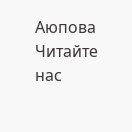Аюпова
Читайте нас